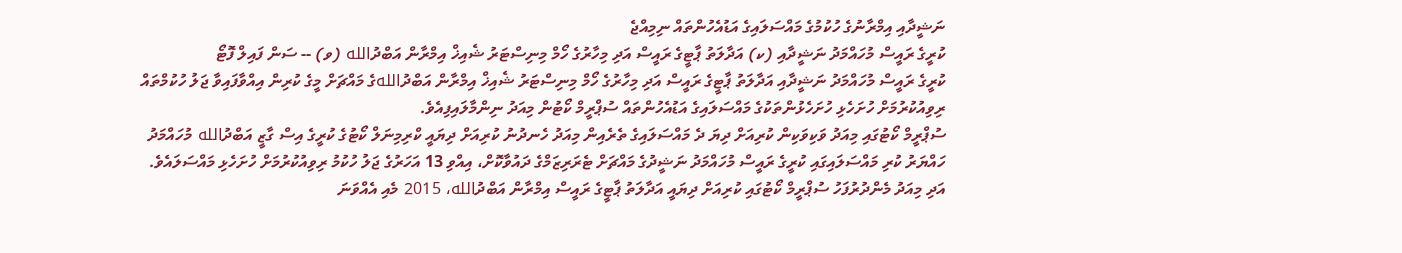ނަޝީދާއި އިމްރާނުގެ ހުކުމުގެ މައްސަލައިގެ އަޑުއެހުންތައް ނިމިއްޖެ
ކުރީގެ ރައީސް މުހައްމަދު ނަޝީދާއި (ކ) އަދާލަތު ޕާޓީގެ ރައީސް އަދި މިހާރުގެ ހޯމް މިނިސްޓަރު ޝެއިޚް އިމްރާން އަބްދުالله (ވ) -- ސަން ފައިލް ފޮޓޯ
ކުރީގެ ރައީސް މުހައްމަދު ނަޝީދާއި އަދާލަތު ޕާޓީގެ ރައީސް އަދި މިހާރުގެ ހޯމް މިނިސްޓަރު ޝެއިޚް އިމްރާން އަބްދުاللهގެ މައްޗަށް މީގެ ކުރިން އިއްވާފައިވާ ޖަލު ހުކުމްތައް ރިވިއުކުރުމަށް ހުށަހެޅި ހުށަހެޅުންތަކުގެ މައްސަލައިގެ އަޑުއެހުންތައް ސުޕްރީމް ކޯޓުން މިއަދު ނިންމާލައިފިއެވެ.
ސުޕްރީމް ކޯޓުގައި މިއަދު ވަކިވަކިން ކުރިއަށް ދިޔަ ދެ މައްސަލައިގެ ތެރެއިން މިއަދު ހެނދުނު ކުރިއަށް ދިޔައީ ކްރިމިނަލް ކޯޓުގެ ކުރީގެ އިސް ގާޒީ އަބްދުالله މުހައްމަދު ހައްޔަރު ކުރި މައްސަލައިގައި ކުރީގެ ރައީސް މުހައްމަދު ނަޝީދުގެ މައްޗަށް ޓެރަރިޒަމްގެ ދައުވާކޮށް، އިއްވި 13 އަހަރުގެ ޖަލު ހުކުމު ރިވިއުކުރުމަށް ހުށަހެޅި މައްސަލައެވެ.
އަދި މިއަދު މެންދުރުފަހު ސުޕްރީމް ކޯޓުގައި ކުރިއަށް ދިޔައީ އަދާލަތު ޕާޓީގެ ރައީސް އިމްރާން އަބްދުالله، 2015 މެއި އެއްވަނަ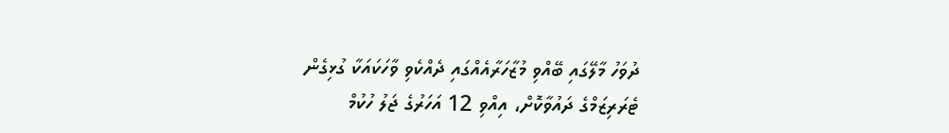ދުވަހު މާލޭގައި ބޭއްވި މުޒާހަރާއެއްގައި ދެއްކެވި ވާހަކައަކާ ގުޅިގެން ޓެރަރިޒަމްގެ ދައުވާކޮށް، އިއްވި 12 އަހަރުގެ ޖަލު ހުކުމް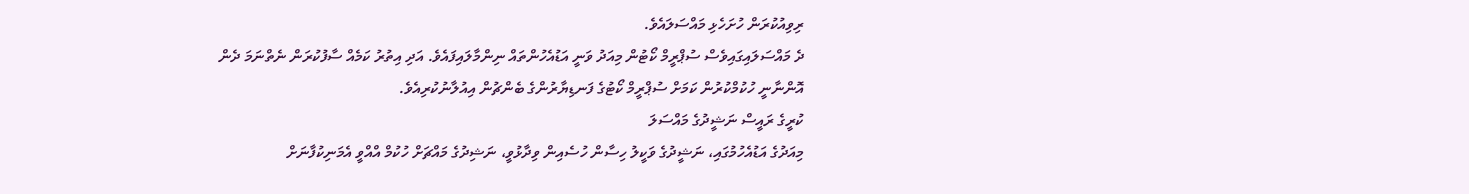ރިވިއުކުރަން ހުށަހެޅި މައްސަލައެވެ.
ދެ މައްސަލައިގައިވެސް ސުޕްރީމް ކޯޓުން މިއަދު ވަނީ އަޑުއެހުންތައް ނިންމާލައިފައެވެ. އަދި އިތުރު ކަމެއް ސާފުކުރަން ނެތްނަމަ ދެން އޮންނާނީ ހުކުމްކުރުން ކަމަށް ސުޕްރީމް ކޯޓުގެ ފަނޑިޔާރުންގެ ބެންޗުން އިއުލާނުކުރިއެވެ.
ކުރީގެ ރައީސް ނަޝީދުގެ މައްސަލަ
މިއަދުގެ އަޑުއެހުމުގައި، ނަޝީދުގެ ވަކީލު ހިސާން ހުސެއިން ވިދާޅުވީ، ނަޝިދުގެ މައްޗަށް ހުކުމް އްއްވީ އެމަނިކުފާނަށް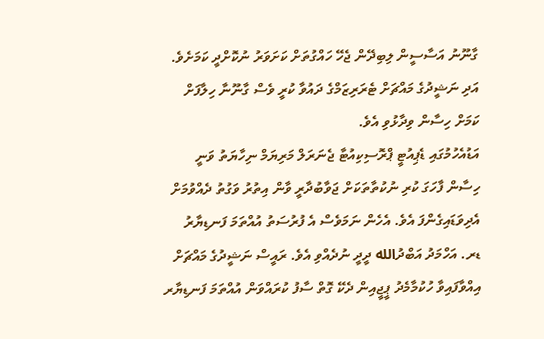ގާނޫނު އަސާސީން ލިބިދޭން ޖެހޭ ހައްގުތަށް ކަށަވަރު ނުކޮށްދީ ކަމަށެވެ. އަދި ނަޝީދުގެ މައްޗަށް ޓެރަރިޒަމްގެ ދައުވާ ކުރީ ވެސް ގާނޫނާ ހިލާފަށް ކަމަށް ހިސާން ވިދާޅުވި އެވެ.
އަޑުއެހުމުގައި ޑެޕިއުޓީ ޕްރޮސިކިއުޓާ ޖެނަރަލް މަރިޔަމް ނިހާޔަތު ވަނީ ހިސާން ފާހަގަ ކުރި ނުކުތާތަކަށް ޖަވާބުދާރީ ވާން އިތުރު ވަގުތު ދެއްވުމަށް އެދިވަޑައިގެންފަ އެވެ. އެހެން ނަމަވެސް އެ ފުރުސަތު އުއްތަމަ ފަނޑިޔާރު ޑރ. އަހްމަދު އަބްދުالله ދީދީ ނުދެއްވި އެވެ. ރައީސް ނަޝީދުގެ މައްޗަށް އިއްވާފައިވާ ހުކުމާމެދު ޕީޖީއިން ދެކޭ ގޮތް ސާފު ކުރައްވަން އުއްތަމަ ފަނޑިޔާރ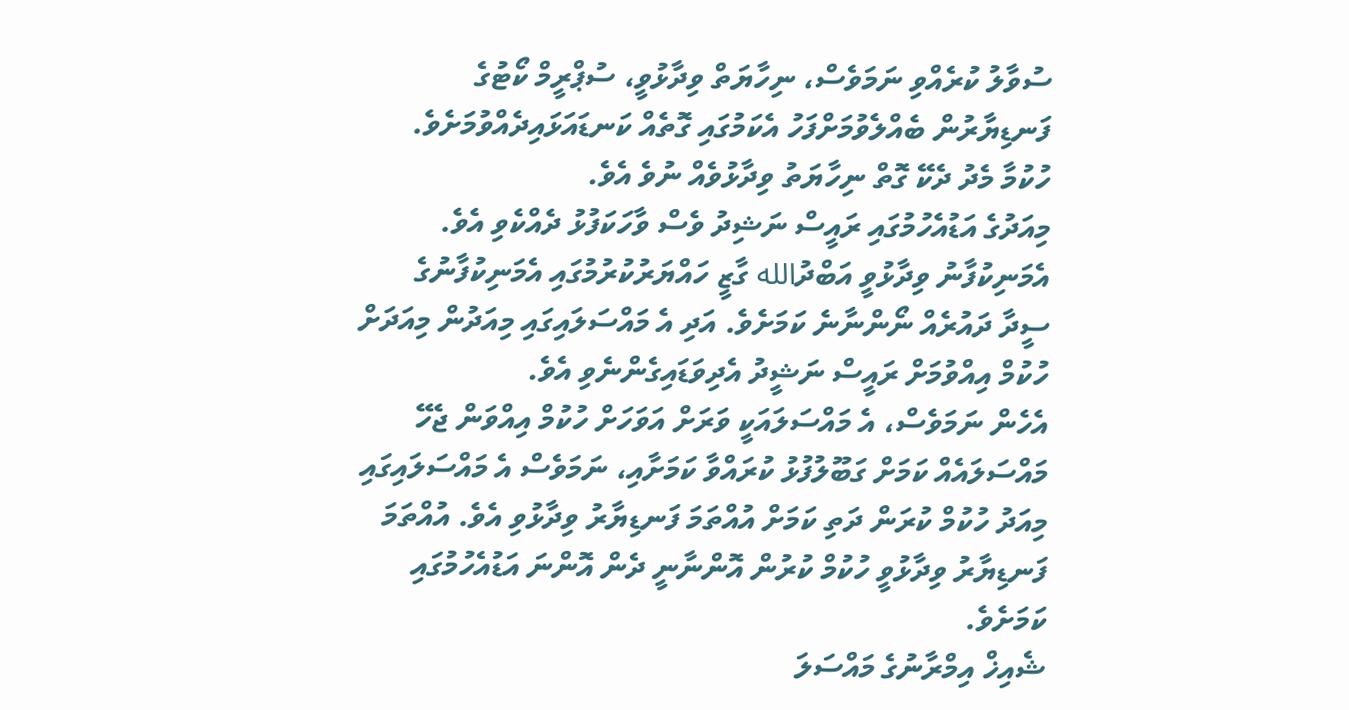ސުވާލު ކުރެއްވި ނަމަވެސް، ނިހާޔަތް ވިދާޅުވީ، ސުޕްރީމް ކޯޓުގެ ފަނޑިޔާރުން ބެއްލެވުމަށްފަހު އެކަމުގައި ގޮތެއް ކަނޑައަޅައިދެއްވުމަށެވެ. ހުކުމާ މެދު ދެކޭ ގޮތް ނިހާޔަތު ވިދާޅުވެއް ނުވެ އެވެ.
މިއަދުގެ އަޑުއެހުމުގައި ރައީސް ނަޝިދު ވެސް ވާހަކަފުޅު ދެއްކެވި އެވެ. އެމަނިކުފާނު ވިދާޅުވީ އަބްދުالله ގާޒީ ހައްޔަރުކުރުމުގައި އެމަނިކުފާނުގެ ސީދާ ދައުރެއް ނޯންނާނެ ކަމަށެވެ. އަދި އެ މައްސަލައިގައި މިއަދުން މިއަދަށް ހުކުމް އިއްވުމަށް ރައީސް ނަޝީދު އެދިވަޑައިގެންނެވި އެވެ.
އެހެން ނަމަވެސް، އެ މައްސަލައަކީ ވަރަށް އަވަހަށް ހުކުމް އިއްވަން ޖެހޭ މައްސަލައެއް ކަމަށް ގަބޫލުފުޅު ކުރައްވާ ކަމަށާއި، ނަމަވެސް އެ މައްސަލައިގައި މިއަދު ހުކުމް ކުރަން ދަތި ކަމަށް އުއްތަމަ ފަނޑިޔާރު ވިދާޅުވި އެވެ. އުއްތަމަ ފަނޑިޔާރު ވިދާޅުވީ ހުކުމް ކުރުން އޮންނާނީ ދެން އޮންނަ އަޑުއެހުމުގައި ކަމަށެވެ.
ޝެއިޚް އިމްރާނުގެ މައްސަލަ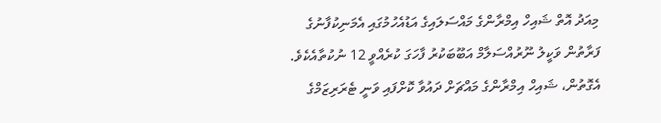މިއަދު އޮތް ޝައިހް އިމްރާންގެ މައްސަލައިގެ އަޑުއެހުމުގައި އެމަނިކުފާނުގެ ފަރާތުން ވަކީލު ނޫރުއްސަލާމް އަބޫބަކުރު ފާހަގަ ކުރެއްވީ 12 ނުކުތާއެކެވެ.
އެގޮތުން، ޝައިހް އިމްރާންގެ މައްޗަށް ދައުވާ ކޮށްފައި ވަނީ ޓެރަރިޒަމްގެ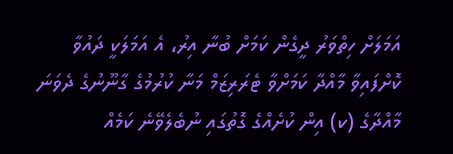އަމަލަށް ހިތްވަރު ދީގެން ކަމަށް ބުނާ އިރު، އެ އަމަލަކީ ދައުވާ ކޮށްފައިވާ މާއްދާ ކަމަށްވާ ޓެރަރިޒަމް މަނާ ކުރުމުގެ ގާނޫނުގެ ދެވަނަ މާއްދާގެ (ކ) އިން ކުށެއްގެ ގޮތުގައި ނުބެލެވޭނެ ކަމެއް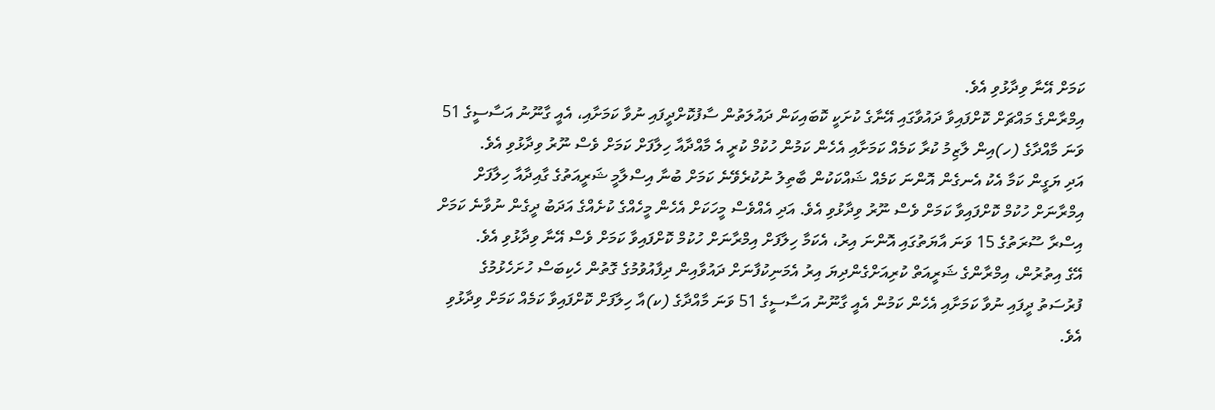ކަމަށް އޭނާ ވިދާޅުވި އެވެ.
އިމްރާންގެ މައްޗަށް ކޮށްފައިވާ ދައުވާގައި އޭނާގެ ކުށަކީ ކޮބައިކަން ދައުލަތުން ސާފުކޮށްދީފައި ނުވާ ކަމަށާއި، އެއީ ގާނޫނު އަސާސީގެ 51 ވަނަ މާއްދާގެ (ހ)އިން ލާޒިމު ކުރާ ކަމެއް ކަމަށާއި އެހެން ކަމުން ހުކުމް ކުރީ އެ މާއްދާއާ ހިލާފަށް ކަމަށް ވެސް ނޫރު ވިދާޅުވި އެވެ.
އަދި ޔަގީން ކަމާ އެކު އެނގެން އޮންނަ ކަމެއް ޝައްކަކުން ބާތިލު ނުކުރެވޭނެ ކަމަށް ބުނާ އިސްލާމީ ޝަރީއަތުގެ ގާއިދާއާ ހިލާފަށް އިމްރާނަށް ހުކުމް ކޮށްފައިވާ ކަމަށް ވެސް ނޫރު ވިދާޅުވި އެވެ. އަދި އެއްވެސް މީހަކަށް އެހެން މީހެއްގެ ކުށެއްގެ އަދަބު ދީގެން ނުވާނެ ކަމަށް އިސްރާ ސޫރަތުގެ 15 ވަނަ އާޔަތުގައި އޮންނަ އިރު، އެކަމާ ހިލާފަށް އިމްރާނަށް ހުކުމް ކޮށްފައިވާ ކަމަށް ވެސް އޭނާ ވިދާޅުވި އެވެ.
އޭގެ އިތުރުން، އިމްރާންގެ ޝަރީއަތް ކުރިއަށްގެންދިޔަ އިރު އެމަނިކުފާނަށް ދައުވާއިން ދިފާއުވުމުގެ ގޮތުން ހެކިބަސް ހުށަހެޅުމުގެ ފުރުސަތު ދީފައި ނުވާ ކަމަށާއި އެހެން ކަމުން އެއީ ގާނޫނު އަސާސީގެ 51 ވަނަ މާއްދާގެ (ކ)އާ ހިލާފަށް ކޮށްފައިވާ ކަމެއް ކަމަށް ވިދާޅުވި އެވެ.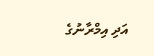އަދި އިމްރާނުގެ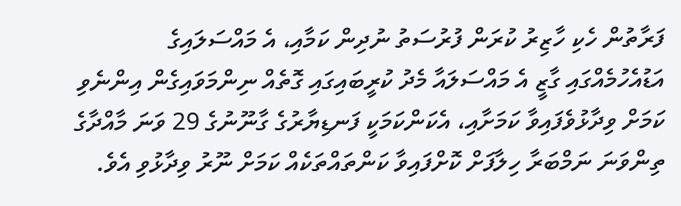ފަރާތުން ހެކި ހާޒިރު ކުރަން ފުރުސަތު ނުދިން ކަމާއި، އެ މައްސަލައިގެ އަޑުއެހުމެއްގައި ގާޒީ އެ މައްސަލައާ މެދު ކުރީބައިގައި ގޮތެއް ނިންމަވައިގެން އިންނެވި ކަމަށް ވިދާޅުވެފައިވާ ކަމަށާއި، އެކަންކަމަކީ ފަނޑިޔާރުގެ ގާނޫނުގެ 29 ވަނަ މާއްދާގެ ތިންވަނަ ނަމްބަރާ ހިލާފަށް ކޮށްފައިވާ ކަންތައްތަކެއް ކަމަށް ނޫރު ވިދާޅުވި އެވެ.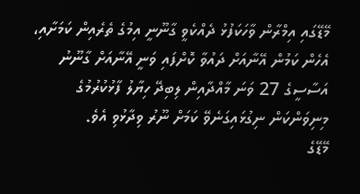މޭޑޭގައި އިމްރާން ވާހަކަފުޅު ދެއްކެވީ ގާނޫނީ އިމުގެ ތެރެއިން ކަމަށާއި، އެހެން ކަމުން އޭނާއަށް ދައުވާ ކޮށްފައި ވަނީ އޭނާއަށް ގާނޫނު އަސާސީގެ 27 ވަނަ މާއްދާއިން ލިބިދޭ ހިޔާލު ފާޅުކުރުމުގެ މިނިވަންކަން ނިގުޅައިގަނެވޭ ކަމަށް ނޫރު ވިދާޅުވި އެވެ.
މޭޑޭގެ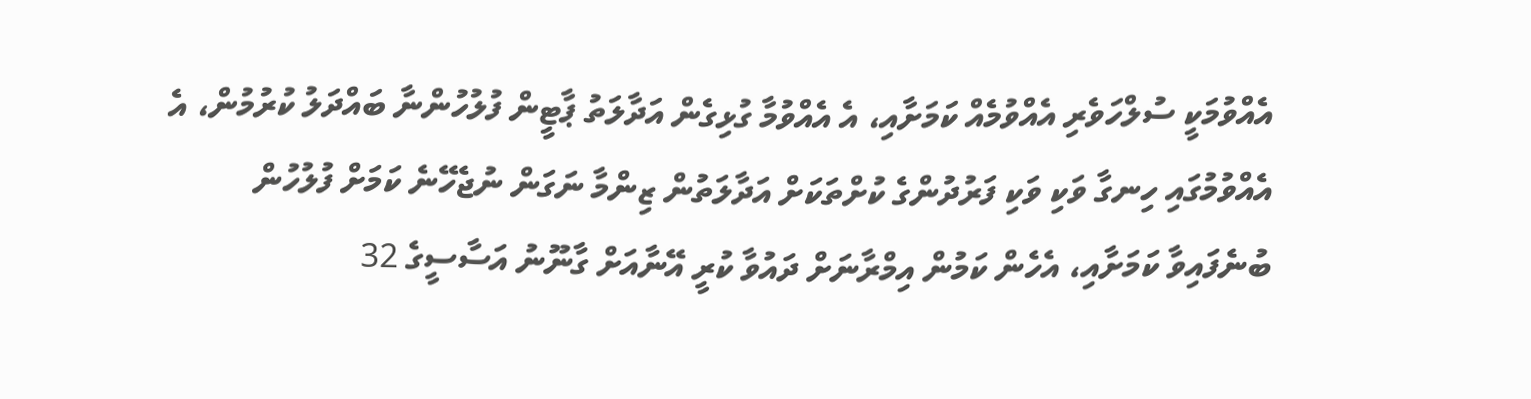އެއްވުމަކީ ސުލްހަވެރި އެއްވުމެއް ކަމަށާއި، އެ އެއްވުމާ ގުޅިގެން އަދާލަތު ޕާޓީން ފުލުހުންނާ ބައްދަލު ކުރުމުން، އެ އެއްވުމުގައި ހިނގާ ވަކި ވަކި ފަރުދުންގެ ކުށްތަކަށް އަދާލަތުން ޒިންމާ ނަގަން ނުޖެހޭނެ ކަމަށް ފުލުހުން ބުނެފައިވާ ކަމަށާއި، އެހެން ކަމުން އިމްރާނަށް ދައުވާ ކުރީ އޭނާއަށް ގާނޫނު އަސާސީގެ 32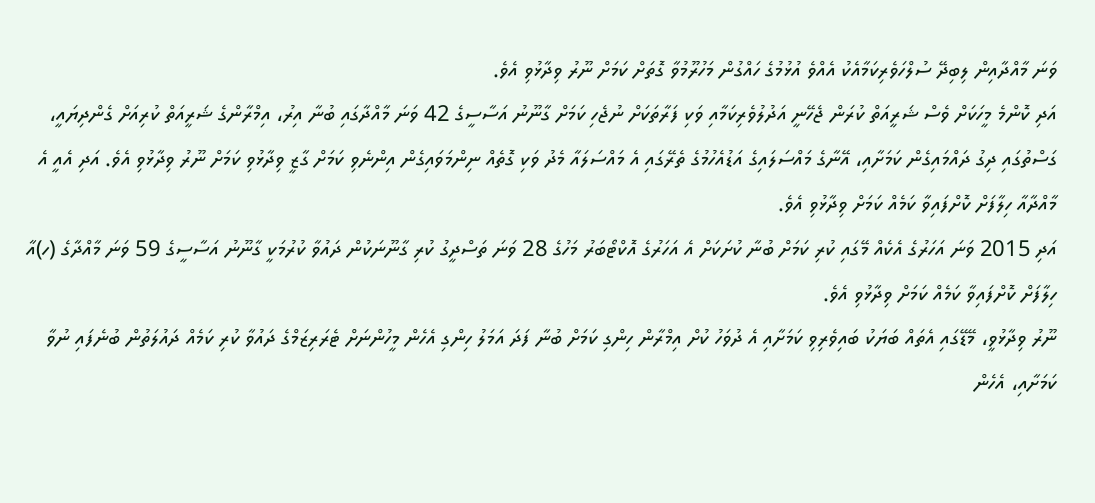ވަނަ މާއްދާއިން ލިބިދޭ ސުލްހަވެރިކަމާއެކު އެއްވެ އުޅުމުގެ ހައްގުން މަހުރޫމުވާ ގޮތަށް ކަމަށް ނޫރު ވިދާޅުވި އެވެ.
އަދި ކޮންމެ މީހަކަށް ވެސް ޝަރީއަތް ކުރަން ޖެހޭނީ އަދުލުވެރިކަމާއި ވަކި ފަރާތަކަށް ނުޖެހި ކަމަށް ގާނޫނު އަސާސީގެ 42 ވަނަ މާއްދާގައި ބުނާ އިރު، އިމްރާންގެ ޝަރީއަތް ކުރިއަށް ގެންދިޔައީ، ގަސްތުގައި ދިގު ދައްމައިގެން ކަމަށާއި، އޭނާގެ މައްސަލައިގެ އަޑުއެހުމުގެ ތެރޭގައި އެ މައްސަލައާ މެދު ވަކި ގޮތެއް ނިންމަވައިގެން އިންނެވި ކަމަށް ގާޒީ ވިދާޅުވި ކަމަށް ނޫރު ވިދާޅުވި އެވެ. އަދި އެއީ އެ މާއްދާއާ ހިލާފަށް ކޮށްފައިވާ ކަމެއް ކަމަށް ވިދާޅުވި އެވެ.
އަދި 2015 ވަނަ އަހަރުގެ އެކެއް މޭގައި ކުރި ކަމަށް ބުނާ ކުށަކަށް އެ އަހަރުގެ އޮކްޓޯބަރު މަހުގެ 28 ވަނަ ތަސްދީގު ކުރި ގާނޫނަކުން ދައުވާ ކުރުމަކީ ގާނޫނު އަސާސީގެ 59 ވަނަ މާއްދާގެ (ހ)އާ ހިލާފަށް ކޮށްފައިވާ ކަމެއް ކަމަށް ވިދާޅުވި އެވެ.
ނޫރު ވިދާޅުވީ، މޭޑޭގައި އެތައް ބަޔަކު ބައިވެރިވި ކަމަށާއި އެ ދުވަހު ކުށް އިމްރާން ހިންގި ކަމަށް ބުނާ ފަދަ އަމަލު ހިންގި އެހެން މީހުންނަށް ޓެރަރިޒަމްގެ ދައުވާ ކުރި ކަމެއް ދައުލަތުން ބުނެފައި ނުވާ ކަމަށާއި، އެހެން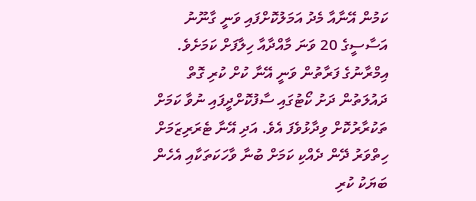ކަމުން އޭނާއާ މެދު އަމަލުކޮށްފައި ވަނީ ގާނޫނު އަސާސީގެ 20 ވަނަ މާއްދާއާ ހިލާފަށް ކަމަށެވެ.
އިމްރާނުގެ ފަރާތުން ވަނީ އޭނާ ކުށް ކުރި ގޮތް ދައުލަތުން ދަށު ކޯޓުގައި ސާފުކޮށްދީފައި ނުވާ ކަމަށް ތަކުރާރުކޮށް ވިދާޅުވެފަ އެވެ. އަދި އޭނާ ޓެރަރިޒަމަށް ހިތްވަރު ދޭން ދެއްކި ކަމަށް ބުނާ ވާހަކަތަކާއި އެހެން ބަޔަކު ކުރި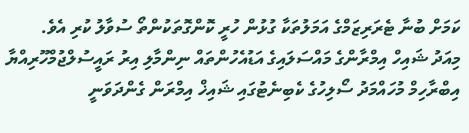ކަމަށް ބުނާ ޓެރަރިޒަމްގެ އަމަލުތަކާ ގުޅުން ހުރީ ކޮންގޮތަކުންތޯ ސުވާލު ކުރި އެވެ.
މިއަދު ޝައިހް އިމްރާންގެ މައްސަލައިގެ އަޑުއެހުންތައް ނިންމާލި އިރު ރައީސުލްޖުމްހޫރިއްޔާ އިބްރާހިމް މުހައްމަދު ސޯލިހުގެ ކެބިނެޓުގައި ޝައިޚް އިމްރަން ގެންދަވަނީ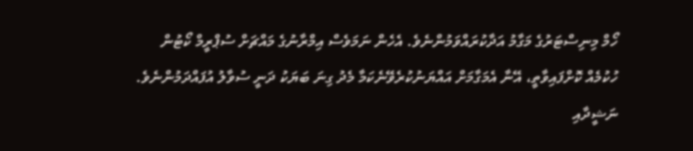ހޯމް މިނިސްޓަރުގެ މަގާމު އަދާކުރައްވަމުންނެވެ. އެހެން ނަމަވެސް އިމްރާނުގެ މައްޗަށް ސުޕްރީމް ކޯޓުން ހުކުމެއް ކޮށްފައިވާތީ، އޭނާ އެމަގާމަށް އައްޔަނުކުރެވޭނެކަމާ މެދު ގިނަ ބަޔަކު ދަނީ ސުވާލު އުފައްދަމުންނެވެ.
ނަޝީދާއި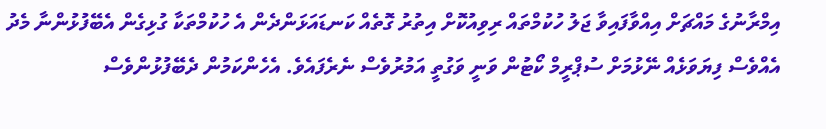އިމްރާނުގެ މައްޗަށް އިއްވާފައިވާ ޖަލު ހުކުމްތައް ރިވިއުކޮށް އިތުރު ގޮތެއް ކަނޑައަޅަންދެން އެ ހުކުމްތަކާ ގުޅިގެން އެބޭފުޅުންނާ މެދު އެއްވެސް ފިޔަވަޅެއް ނޭޅުމަށް ސުޕްރީމް ކޯޓުން ވަނީ ވަގުތީ އަމުރުވެސް ނެރެފައެވެ. އެހެންކަމުން ދެބޭފުޅުންވެސް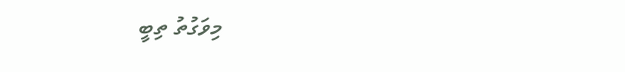މިވަގުތު ތިބީ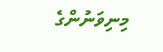މިނިވަނުންގެ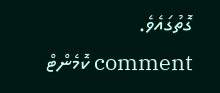ގޮތުގައެވެ.
comment ކޮމެންޓް